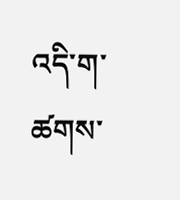འདི་ག་ཚགས་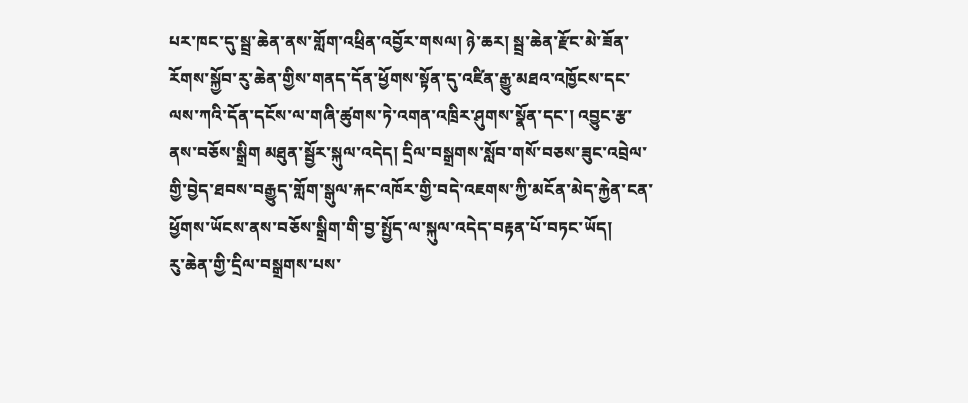པར་ཁང་དུ་སྦྲ་ཆེན་ནས་གློག་འཕྲིན་འབྱོར་གསལ། ཉེ་ཆར། སྦྲ་ཆེན་རྫོང་མེ་ཟོན་རོགས་སྐྱོབ་རུ་ཆེན་གྱིས་གནད་དོན་ཕྱོགས་སྟོན་དུ་འཛིན་རྒྱུ་མཐའ་འཁྱོངས་དང་ལས་ཀའི་དོན་དངོས་ལ་གཞི་ཚུགས་ཏེ་འགན་འཁྲིར་ཤུགས་སྣོན་དང་། འབྱུང་རྩ་ནས་བཅོས་སྒྲིག མཐུན་སྦྱོར་སྐུལ་འདེད། དྲིལ་བསྒྲགས་སློབ་གསོ་བཅས་ཟུང་འབྲེལ་གྱི་བྱེད་ཐབས་བརྒྱུད་གློག་སྒུལ་རྐང་འཁོར་གྱི་བདེ་འཇགས་ཀྱི་མངོན་མེད་རྐྱེན་ངན་ཕྱོགས་ཡོངས་ནས་བཅོས་སྒྲིག་གི་བྱ་སྤྱོད་ལ་སྐུལ་འདེད་བརྟན་པོ་བཏང་ཡོད།
རུ་ཆེན་གྱི་དྲིལ་བསྒྲགས་པས་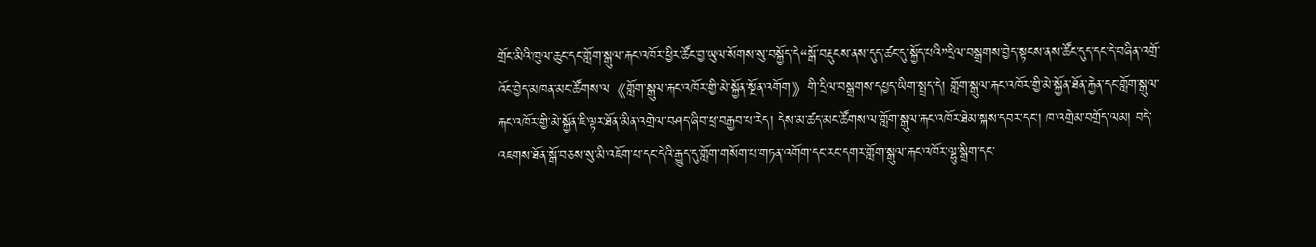གྲོང་མིའི་ཁུལ་ཆུང་དང་གློག་སྒུལ་རྐང་འཁོར་ཕྱིར་ཚོང་བྱ་ཡུལ་སོགས་སུ་བསྐྱོད་དེ“སྒོ་བརྡུངས་ནས་དུད་ཚང་དུ་སྐྱོད་པའི”དྲིལ་བསྒྲགས་བྱེད་སྟངས་ནས་ཚོང་དུད་དང་དེ་བཞིན་འགྲོ་འོང་བྱེད་མཁན་མང་ཚོགས་ལ《གློག་སྒུལ་རྐང་འཁོར་གྱི་མེ་སྐྱོན་སྔོན་འགོག》གི་དྲིལ་བསྒྲགས་དཔྱད་ཡིག་སྤྲད་དེ། གློག་སྒུལ་རྐང་འཁོར་གྱི་མེ་སྐྱོན་ཐོན་རྐྱེན་དང་གློག་སྒུལ་རྐང་འཁོར་གྱི་མེ་སྐྱོན་ཇི་ལྟར་ཐོན་མིན་འགྲེལ་བཤད་ཞིབ་ཕྲ་བརྒྱབ་པ་རེད། དེས་མ་ཚད་མང་ཚོགས་ལ་གློག་སྒུལ་རྐང་འཁོར་ཐེམ་སྐས་དབར་དང་། ཁ་འགྲེམ་བགྲོད་ལམ། བདེ་འཇགས་ཐོན་སྒོ་བཅས་སུ་མི་འཇོག་པ་དང་དེའི་རྒྱུད་དུ་གློག་གསོག་པ་གཏན་འགོག་དང་རང་དགར་གློག་སྒུལ་རྐང་འཁོར་ལྷུ་སྒྲིག་དང་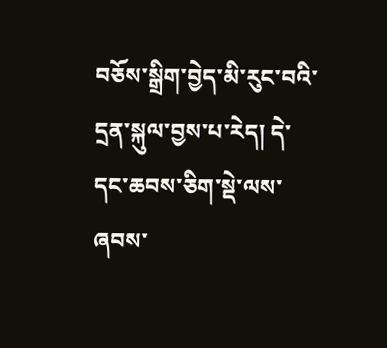བཅོས་སྒྲིག་བྱེད་མི་རུང་བའི་དྲན་སྐུལ་བྱས་པ་རེད། དེ་དང་ཆབས་ཅིག་སྡེ་ལས་ཞབས་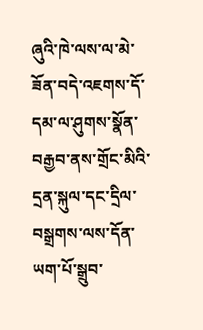ཞུའི་ཁེ་ལས་ལ་མེ་ཟོན་བདེ་འཇགས་དོ་དམ་ལ་ཤུགས་སྣོན་བརྒྱབ་ནས་གྲོང་མིའི་དྲན་སྐུལ་དང་དྲིལ་བསྒྲགས་ལས་དོན་ཡག་པོ་སྒྲུབ་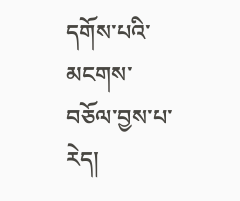དགོས་པའི་མངགས་བཅོལ་བྱས་པ་རེད།